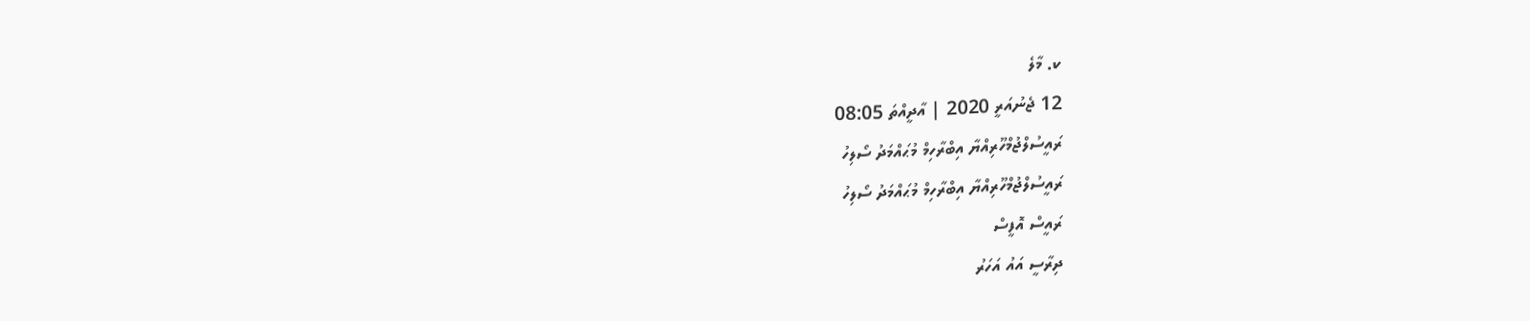ކ. މާލެ
12 ޖެނުއަރީ 2020 | އާދީއްތަ 08:05
ރައީސުލްޖުމްހޫރިއްޔާ އިބްރާހިމް މުޙައްމަދު ސޯލިހު
ރައީސުލްޖުމްހޫރިއްޔާ އިބްރާހިމް މުޙައްމަދު ސޯލިހު
ރައީސް އޮފީސް
ދިރާސީ އައު އަހަރު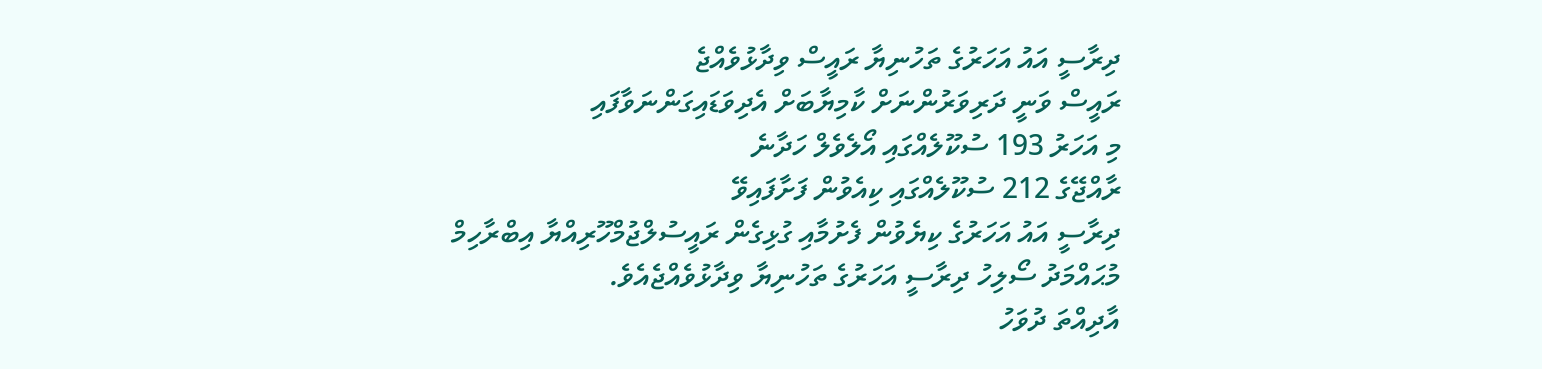ދިރާސީ އައު އަހަރުގެ ތަހުނިޔާ ރައީސް ވިދާޅުވެއްޖެ
ރައީސް ވަނީ ދަރިވަރުންނަށް ކާމިޔާބަށް އެދިވަޑައިގަންނަވާފައި
މި އަހަރު 193 ސުކޫލެއްގައި އޯލެވެލް ހަދާނެ
ރާއްޖޭގެ 212 ސުކޫލެއްގައި ކިއެވުން ފަށާފައިވޭ
ދިރާސީ އައު އަހަރުގެ ކިޔެވުން ފެށުމާއި ގުޅިގެން ރައީސުލްޖުމްހޫރިއްޔާ އިބްރާހިމް މުޙައްމަދު ސޯލިހު ދިރާސީ އަހަރުގެ ތަހުނިޔާ ވިދާޅުވެއްޖެއެވެ.
އާދިއްތަ ދުވަހު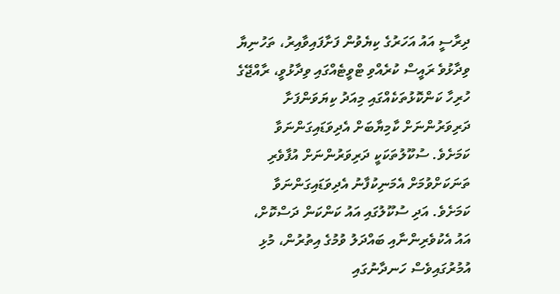ދިރާސީ އައު އަހަރުގެ ކިޔެވުން ފަށާފައިވާއިރު، ތަހުނިޔާ ވިދާޅުވެ ރައީސް ކުރެއްވި ޓްވީޓެއްގައި ވިދާޅުވީ، ރާއްޖޭގެ ހުރިހާ ކަންކޮޅުތަކެއްގައި މިއަދު ކިޔަވަންފަށާ ދަރިވަރުންނަށް ކާމިޔާބަށް އެދިވަޑައިގަންނަވާ ކަމަށެވެ. ސުކޫލުތަކަކީ ދަރިވަރުންނަށް އުފާވެރި ތަނަކަށްވުމަށް އެމަނިކުފާނު އެދިވަޑައިގަންނަވާ ކަމަށެވެ. އަދި ސުކޫލުގައި އައު ކަންކަން ދަސްކޮށް، އައު އެކުވެރިންނާއި ބައްދަލު ވުމުގެ އިތުރުން، މުޅި އުމުރުގައިވެސް ހަނދާނުގައި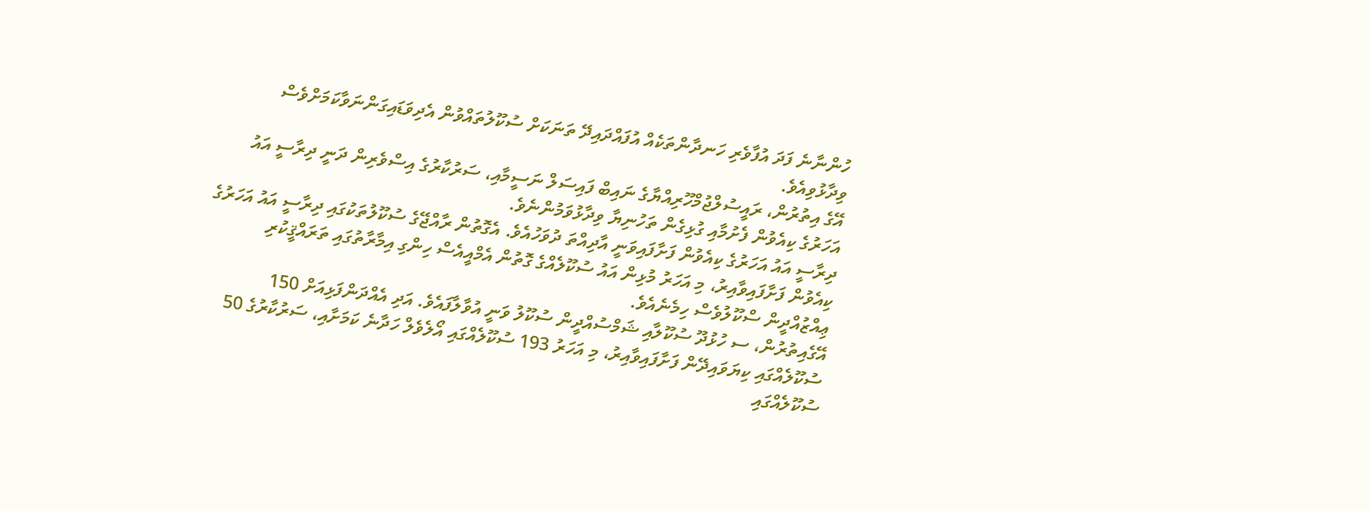ހުންނާނެ ފަދަ އުފާވެރި ހަނދާންތަކެއް އުފައްދައިދޭ ތަނަކަށް ސުކޫލުތައްވުން އެދިވަޑައިގަންނަވާކަމަށްވެސް ވިދާޅުވިއެވެ.
އޭގެ އިތުރުން، ރައީސުލްޖުމްހޫރިއްޔާގެ ނައިބް ފައިސަލް ނަސީމާއި، ސަރުކާރުގެ އިސްވެރިން ދަނީ ދިރާސީ އައު އަހަރުގެ ކިއެވުން ފެށުމާއި ގުޅިގެން ތަހުނިޔާ ވިދާޅުވަމުންނެވެ.
ދިރާސީ އައު އަހަރުގެ ކިއެވުން ފަށާފައިވަނީ އާދިއްތަ ދުވަހުއެވެ. އެގޮތުން ރާއްޖޭގެ ސުކޫލުތަކުގައި ދިރާސީ އައު އަހަރުގެ ކިއެވުން ފަށާފައިވާއިރު، މި އަހަރު މުޅިން އައު ސުކޫލެއްގެ ގޮތުން އެމްއީއެސް ހިންގި އިމާރާތުގައި ތަރައްޤީކުރި ޢިއްޒުއްދީން ސްކޫލުވެސް ހިމެނެއެވެ.
އޭގެއިތުރުން، ސ ހުޅުދޫ ސުކޫލާއި ޝަމްސުއްދީން ސުކޫލު ވަނީ އުވާލާފައެވެ. އަދި އެއްދަންފަޅިއަށް 150 ސުކޫލެއްގައި ކިޔަވައިދޭން ފަށާފައިވާއިރު، މި އަހަރު 193 ސުކޫލެއްގައި އޯލެވެލް ހަދާނެ ކަމަށާއި، ސަރުކާރުގެ 50 ސުކޫލެއްގައި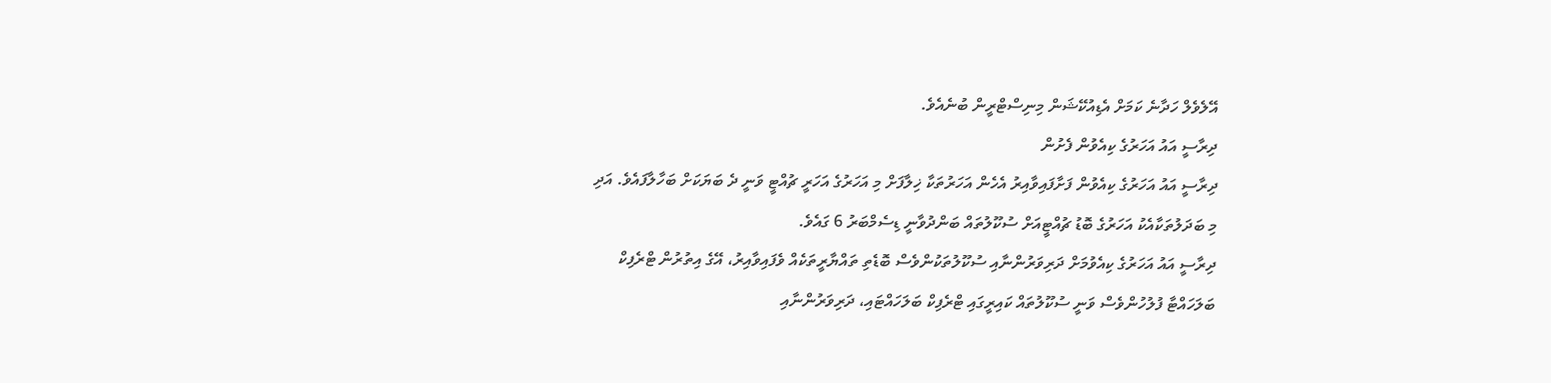އޭލެވެލް ހަދާނެ ކަމަށް އެޑިއުކޭޝަން މިނިސްޓްރީން ބުނެއެވެ.
ދިރާސީ އައު އަހަރުގެ ކިއެވުން ފެށުން
ދިރާސީ އައު އަހަރުގެ ކިއެވުން ފަށާފައިވާއިރު އެހެން އަހަރުތަކާ ޚިލާފަށް މި އަހަރުގެ އަހަރީ ޗުއްޓީ ވަނީ ދެ ބަޔަކަށް ބަހާލާފައެވެ. އަދި މި ބަދަލުތަކާއެކު އަހަރުގެ ބޮޑު ޗުއްޓީއަށް ސުކޫލުތައް ބަންދުވާނީ ޑިސެމްބަރު 6 ގައެވެ.
ދިރާސީ އައު އަހަރުގެ ކިއެވުމަށް ދަރިވަރުންނާއި ސުކޫލުތަކުންވެސް ބޮޑެތި ތައްޔާރީތަކެއް ވެފައިވާއިރު، އޭގެ އިތުރުން ޓްރެފިކް ބަލަހައްޓާ ފުލުހުންވެސް ވަނީ ސުކޫލުތައް ކައިރީގައި ޓްރެފިކް ބަލަހައްޓައި، ދަރިވަރުންނާއި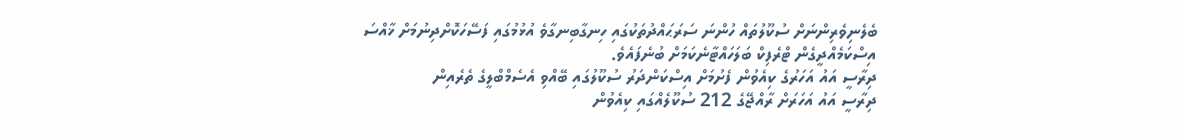ބެލެނިވެރިންނަށް ސުކޫލުތައް ހުންނަ ސަރަޙައްދުތަކުގައި ހިނގާބިނގާވެ އުޅުމުގައި ފަސޭހަކޮށްދިނުމަށް ޚާއްސަ އިސްކަމެއްދީގެން ޓްރެފިކް ބަލަހައްޓާނެކަމަށް ބުނެފައެވެ.
ދިރާސީ އައު އަހަރުގެ ކިއެވުން ފެށުމަށް އިސްކަންދަރު ސުކޫލުގައި ބޭއްވި އެސެމްބްލީގެ ތެރެއިން
ދިރާސީ އައު އަހަރަށް ރާއްޖޭގެ 212 ސުކޫލެއްގައި ކިއެވުން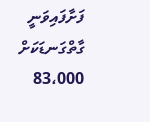ފަށާފައިވަނީ ގާތްގަނޑަކަށް 83،000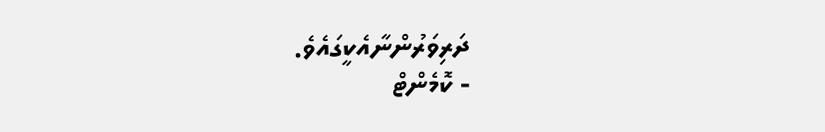ދަރިވަރުންނާއެކީގައެވެ.
- ކޮމެންޓް